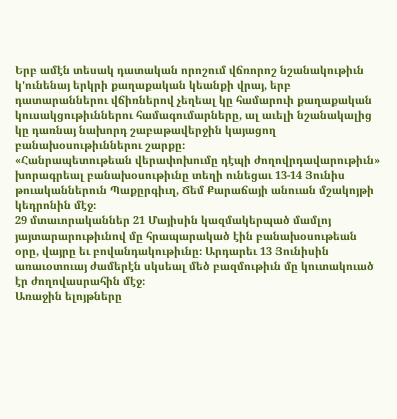Երբ ամէն տեսակ դատական որոշում վճռորոշ նշանակութիւն կ'ունենայ երկրի քաղաքական կեանքի վրայ, երբ դատարաններու վճիռներով չեղեալ կը համարուի քաղաքական կուսակցութիւններու համագումարները, ալ աւելի նշանակալից կը դառնայ նախորդ շաբաթավերջին կայացող բանախօսութիւններու շարքը։
«Հանրապետութեան վերափոխումը դէպի ժողովրդավարութիւն» խորագրեալ բանախօսութիւնը տեղի ունեցաւ 13-14 Յունիս թուականներուն Պաքըրգիւղ, Ճեմ Քարաճայի անուան մշակոյթի կեդրոնին մէջ։
29 մտաւորականներ 21 Մայիսին կազմակերպած մամլոյ յայտարարութիւնով մը հրապարակած էին բանախօսութեան օրը, վայրը եւ բովանդակութիւնը։ Արդարեւ 13 Յունիսին առաւօտուայ ժամերէն սկսեալ մեծ բազմութիւն մը կուտակուած էր ժողովասրահին մէջ։
Առաջին ելոյթները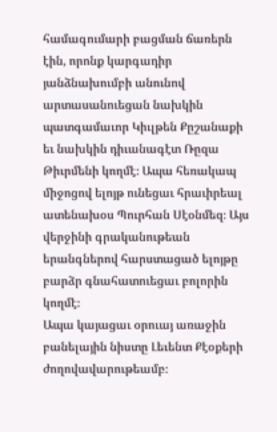համագումարի բացման ճառերն էին, որոնք կարգադիր յանձնախումբի անունով արտասանուեցան նախկին պատգամաւոր Կիւլթեն Քըշանաքի եւ նախկին դիւանագէտ Ռըզա Թիւրմենի կողմէ։ Ապա հեռակապ միջոցով ելոյթ ունեցաւ հրաւիրեալ ատենախօս Պուրհան Սէօնմեզ։ Այս վերջինի գրականութեան երանգներով հարստացած ելոյթը բարձր գնահատուեցաւ բոլորին կողմէ։
Ապա կայացաւ օրուայ առաջին բանելային նիստը Լեւենտ Քէօքերի ժողովավարութեամբ։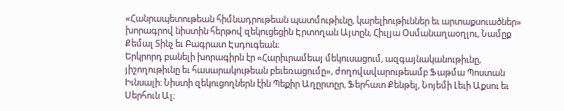«Հանրապետութեան հիմնադրութեան պատմութիւնը, կարելիութիւններ եւ արտաքսուածներ» խորագրով նիստին հերթով զեկուցեցին Էրտողան Այտըն, Հիւլյա Օսմանաղաօղլու, Նամըք Քեմալ Տինչ եւ Բագրատ Էսդուգեան։
Երկրորդ բանելի խորագիրն էր «Հարիւրամեայ մեկուսացում, ազգայնականութիւնը, յիշողութիւնը եւ հասարակութեան բեւեռացումը», ժողովավարութեամբ Ֆաթմա Պոստան Իւնսալի։ Նիստի զեկուցողներն էին Պեքիր Աղըրտըր, Ֆերհատ Քենթել, Նոյեմի Լեւի Աքսու եւ Սերհուն Ալ։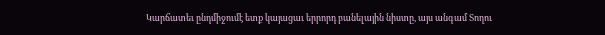Կարճատեւ ընդմիջումէ ետք կայացաւ երրորդ բանելային նիստը, այս անգամ Տողու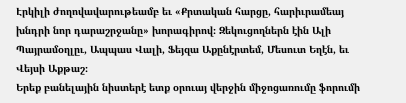Էրկիլի ժողովավարութեամբ եւ «Քրտական հարցը, հարիւրամեայ խնդրի նոր դարաշրջանը» խորագիրով։ Զեկուցողներն էին Ալի Պայրամօղլըւ, Ապպաս Վալի, Ֆեյզա Աքընէրտեմ, Մեսուտ Եղէն, եւ Վեյսի Աքթաշ։
Երեք բանելային նիստերէ ետք օրուայ վերջին միջոցառումը ֆորումի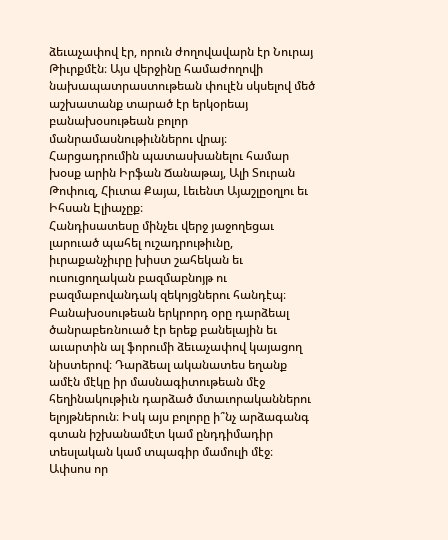ձեւաչափով էր, որուն ժողովավարն էր Նուրայ Թիւրքմէն։ Այս վերջինը համաժողովի նախապատրաստութեան փուլէն սկսելով մեծ աշխատանք տարած էր երկօրեայ բանախօսութեան բոլոր մանրամասնութիւններու վրայ։
Հարցադրումին պատասխանելու համար խօսք արին Իրֆան Ճանաթայ, Ալի Տուրան Թոփուզ, Հիւտա Քայա, Լեւենտ Այաշլըօղլու եւ Իհսան Էլիաչըք։
Հանդիսատեսը մինչեւ վերջ յաջողեցաւ լարուած պահել ուշադրութիւնը, իւրաքանչիւրը խիստ շահեկան եւ ուսուցողական բազմաբնոյթ ու բազմաբովանդակ զեկոյցներու հանդէպ։
Բանախօսութեան երկրորդ օրը դարձեալ ծանրաբեռնուած էր երեք բանելային եւ աւարտին ալ ֆորումի ձեւաչափով կայացող նիստերով։ Դարձեալ ականատես եղանք ամէն մէկը իր մասնագիտութեան մէջ հեղինակութիւն դարձած մտաւորականներու ելոյթներուն։ Իսկ այս բոլորը ի՞նչ արձագանգ գտան իշխանամէտ կամ ընդդիմադիր տեսլական կամ տպագիր մամուլի մէջ։ Ափսոս որ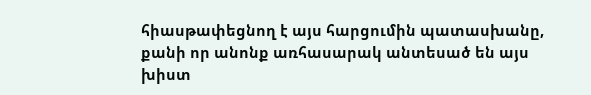հիասթափեցնող է այս հարցումին պատասխանը, քանի որ անոնք առհասարակ անտեսած են այս խիստ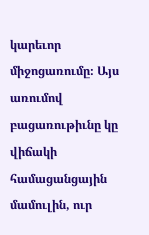կարեւոր միջոցառումը։ Այս առումով բացառութիւնը կը վիճակի համացանցային մամուլին, ուր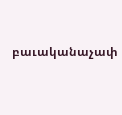բաւականաչափ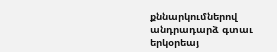քննարկումներով անդրադարձ գտաւ երկօրեայ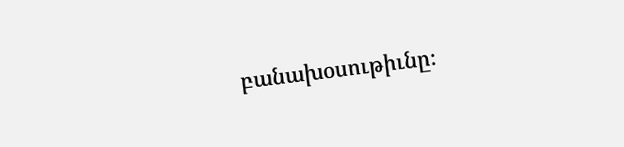բանախօսութիւնը։